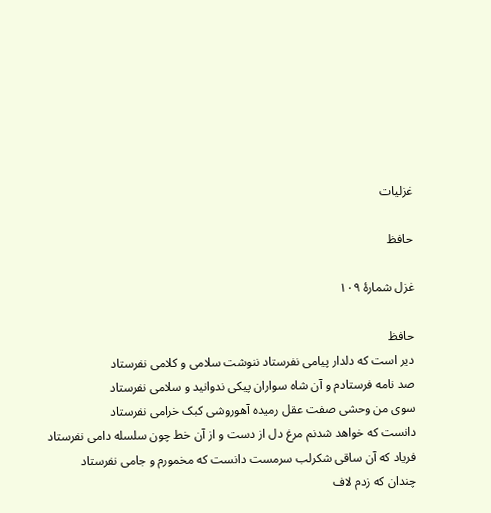غزلیات

حافظ

غزل شمارهٔ ۱۰۹

حافظ
دیر است که دلدار پیامی نفرستاد ننوشت سلامی و کلامی نفرستاد
صد نامه فرستادم و آن شاه سواران پیکی ندوانید و سلامی نفرستاد
سوی من وحشی صفت عقل رمیده آهوروشی کبک خرامی نفرستاد
دانست که خواهد شدنم مرغ دل از دست و از آن خط چون سلسله دامی نفرستاد
فریاد که آن ساقی شکرلب سرمست دانست که مخمورم و جامی نفرستاد
چندان که زدم لاف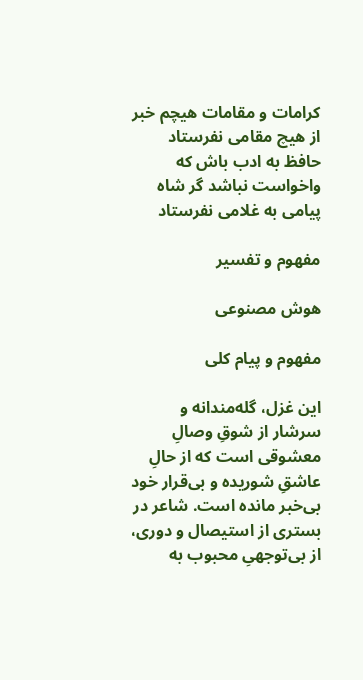کرامات و مقامات هیچم خبر از هیچ مقامی نفرستاد
حافظ به ادب باش که واخواست نباشد گر شاه پیامی به غلامی نفرستاد

مفهوم و تفسیر

هوش مصنوعی

مفهوم و پیام کلی

این غزل، گله‌مندانه و سرشار از شوقِ وصالِ معشوقی است که از حالِ عاشقِ شوریده و بی‌قرار خود بی‌خبر مانده است. شاعر در بستری از استیصال و دوری، از بی‌توجهیِ محبوب به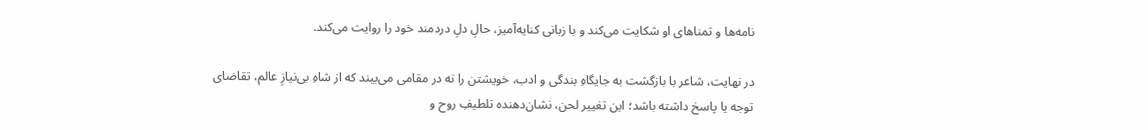نامه‌ها و تمناهای او شکایت می‌کند و با زبانی کنایه‌آمیز، حالِ دلِ دردمند خود را روایت می‌کند.

در نهایت، شاعر با بازگشت به جایگاهِ بندگی و ادب، خویشتن را نه در مقامی می‌بیند که از شاهِ بی‌نیازِ عالم، تقاضای توجه یا پاسخ داشته باشد؛ این تغییر لحن، نشان‌دهنده تلطیفِ روح و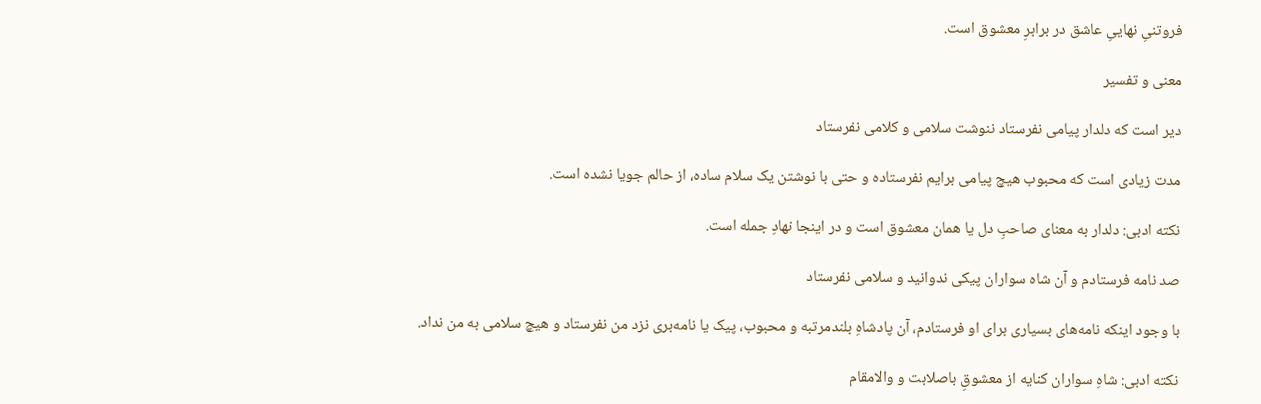فروتنیِ نهاییِ عاشق در برابرِ معشوق است.

معنی و تفسیر

دیر است که دلدار پیامی نفرستاد ننوشت سلامی و کلامی نفرستاد

مدت زیادی است که محبوب هیچ پیامی برایم نفرستاده و حتی با نوشتن یک سلام ساده، از حالم جویا نشده است.

نکته ادبی: دلدار به معنای صاحبِ دل یا همان معشوق است و در اینجا نهادِ جمله است.

صد نامه فرستادم و آن شاه سواران پیکی ندوانید و سلامی نفرستاد

با وجود اینکه نامه‌های بسیاری برای او فرستادم، آن پادشاهِ بلندمرتبه و محبوب، پیک یا نامه‌بری نزد من نفرستاد و هیچ سلامی به من نداد.

نکته ادبی: شاهِ سواران کنایه از معشوقِ باصلابت و والامقام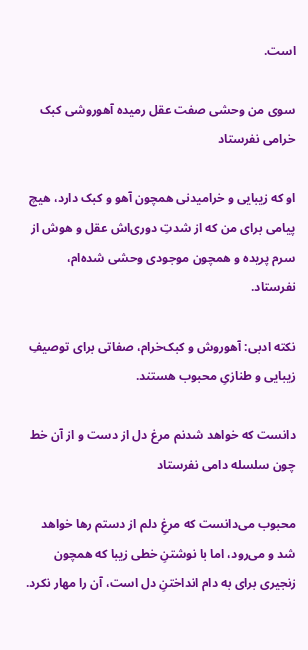است.

سوی من وحشی صفت عقل رمیده آهوروشی کبک خرامی نفرستاد

او که زیبایی و خرامیدنی همچون آهو و کبک دارد، هیچ پیامی برای من که از شدتِ دوری‌اش عقل و هوش از سرم پریده و همچون موجودی وحشی شده‌ام، نفرستاد.

نکته ادبی: آهوروش و کبک‌خرام، صفاتی برای توصیفِ زیبایی و طنازیِ محبوب هستند.

دانست که خواهد شدنم مرغ دل از دست و از آن خط چون سلسله دامی نفرستاد

محبوب می‌دانست که مرغِ دلم از دستم رها خواهد شد و می‌رود، اما با نوشتنِ خطی زیبا که همچون زنجیری برای به دام انداختنِ دل است، آن را مهار نکرد.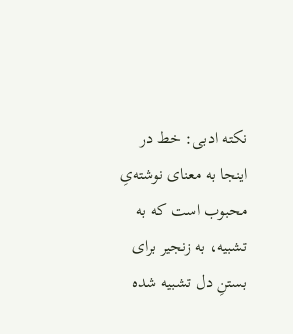نکته ادبی: خط در اینجا به معنای نوشته‌یِ محبوب است که به تشبیه، به زنجیر برای بستنِ دل تشبیه شده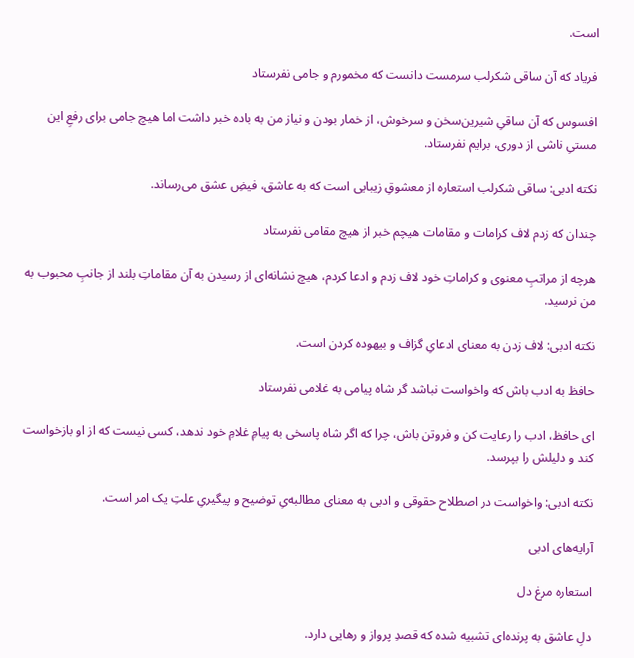است.

فریاد که آن ساقی شکرلب سرمست دانست که مخمورم و جامی نفرستاد

افسوس که آن ساقیِ شیرین‌سخن و سرخوش، از خمار بودن و نیاز من به باده خبر داشت اما هیچ جامی برای رفعِ این مستیِ ناشی از دوری، برایم نفرستاد.

نکته ادبی: ساقی شکرلب استعاره از معشوقِ زیبایی است که به عاشق، فیضِ عشق می‌رساند.

چندان که زدم لاف کرامات و مقامات هیچم خبر از هیچ مقامی نفرستاد

هرچه از مراتبِ معنوی و کراماتِ خود لاف زدم و ادعا کردم، هیچ نشانه‌ای از رسیدن به آن مقاماتِ بلند از جانبِ محبوب به من نرسید.

نکته ادبی: لاف زدن به معنای ادعایِ گزاف و بیهوده کردن است.

حافظ به ادب باش که واخواست نباشد گر شاه پیامی به غلامی نفرستاد

ای حافظ، ادب را رعایت کن و فروتن باش، چرا که اگر شاه پاسخی به پیامِ غلامِ خود ندهد، کسی نیست که از او بازخواست کند و دلیلش را بپرسد.

نکته ادبی: واخواست در اصطلاح حقوقی و ادبی به معنای مطالبه‌یِ توضیح و پیگیریِ علتِ یک امر است.

آرایه‌های ادبی

استعاره مرغ دل

دلِ عاشق به پرنده‌ای تشبیه شده که قصدِ پرواز و رهایی دارد.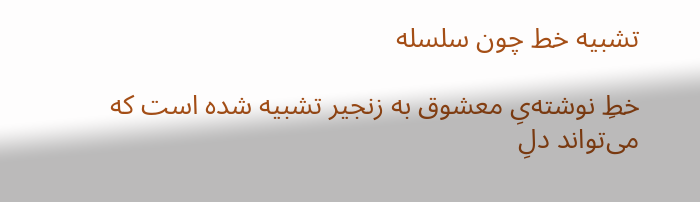تشبیه خط چون سلسله

خطِ نوشته‌یِ معشوق به زنجیر تشبیه شده است که می‌تواند دلِ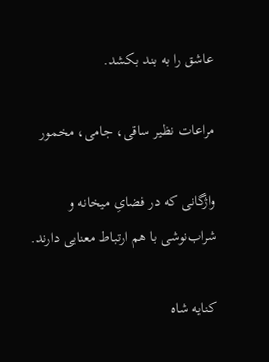عاشق را به بند بکشد.

مراعات نظیر ساقی، جامی، مخمور

واژگانی که در فضایِ میخانه و شراب‌نوشی با هم ارتباط معنایی دارند.

کنایه شاه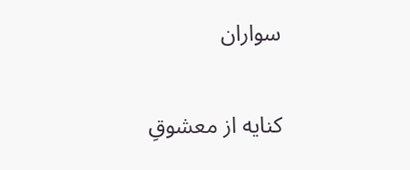سواران

کنایه از معشوقِ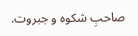صاحبِ شکوه و جبروت.